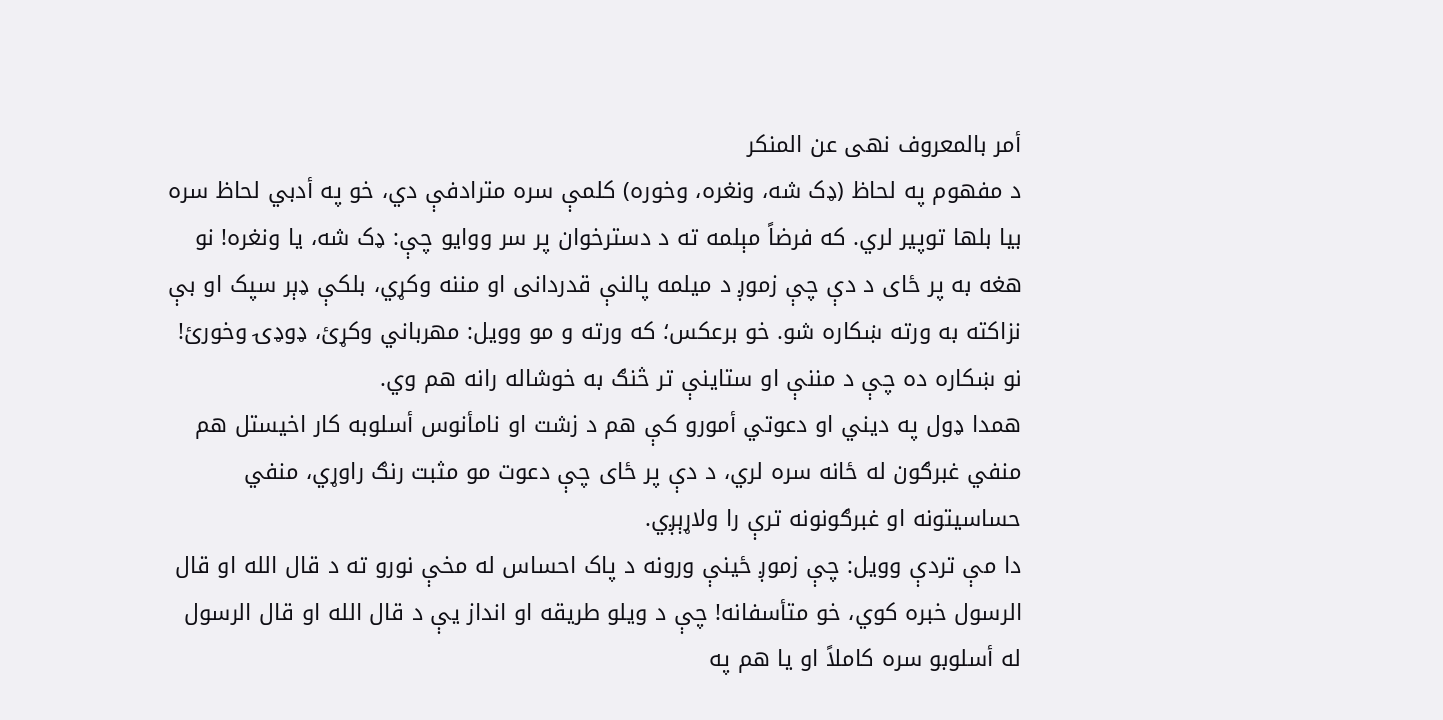أمر بالمعروف نهی عن المنکر
د مفهوم په لحاظ (ډک شه، ونغره، وخوره) کلمې سره مترادفې دي، خو په أدبي لحاظ سره بیا بلها توپیر لري. که فرضاً مېلمه ته د دسترخوان پر سر ووایو چې: ډک شه، یا ونغره! نو هغه به پر ځای د دې چې زموږ د میلمه پالنې قدردانی او مننه وکړي، بلکې ډېر سپک او بې نزاکته به ورته ښکاره شو. خو برعکس؛ که ورته و مو وویل: مهرباني وکړئ، ډوډۍ وخورئ! نو ښکاره ده چې د مننې او ستاینې تر څنګ به خوشاله رانه هم وي.
همدا ډول په دیني او دعوتي أمورو کې هم د زشت او نامأنوس أسلوبه کار اخیستل هم منفي غبرګون له ځانه سره لري، د دې پر ځای چې دعوت مو مثبت رنګ راوړي، منفي حساسیتونه او غبرګونونه ترې را ولاړېږي.
دا مې تردې وویل: چې زموږ ځینې ورونه د پاک احساس له مخې نورو ته د قال الله او قال الرسول خبره کوي، خو متأسفانه! چې د ویلو طریقه او انداز یې د قال الله او قال الرسول له أسلوبو سره کاملاً او یا هم په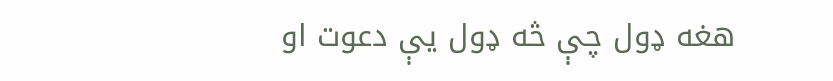هغه ډول چې څه ډول یې دعوت او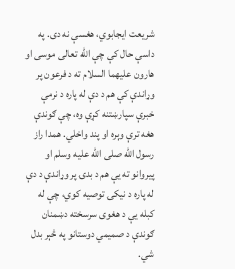شریعت ایجابوي، هغسې نه دی. په داسې حال کې چې الله تعالی موسی او هارون علیهما السلام ته د فرعون پر وړاندې کې هم د دې له پاره د نرمې خبرې سپارښتنه کړې وه، چې ګوندې هغه ترې وېره او پند واخلي. همدا راز رسول الله صلی الله علیه وسلم او پیروانو ته یې هم د بدۍ پر وړاندې د دې له پاره د نیکۍ توصیه کوي، چې له کبله یې د هغوی سرسخته دښمنان ګوندې د صمیمي دوستانو په څېر بدل شي.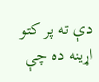دې ته پر کتو اړينه ده چې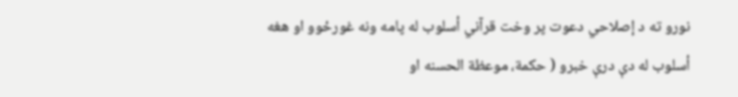نورو ته د إصلاحي دعوت پر وخت قرآني أسلوب له پامه ونه غورځوو او هغه أسلوب له دې درې خبرو ( حکمة، موعظة الحسنه او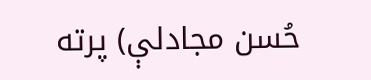حُسن مجادلې) پرته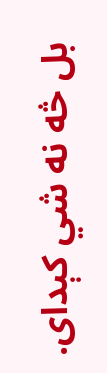بل څه نه شي کېدای.